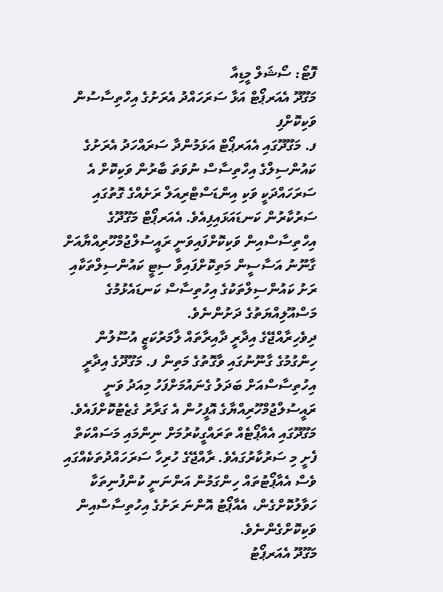ފޮޓޯ: ސޯޝަލް މީޑިއާ
މަގޫދޫ އެއަރޕޯޓް އަޅާ ސަރަހައްދު އެރަށުގެ އިހްތިސާސުން ވަކިކޮށްފި
ފ. މަގޫދޫގައި އެއަރޕޯޓް އަޅަމުންދާ ސަރައްހަދު އެރަށުގެ ކައުންސިލްގެ އިހްތިސާސް ނުވަތަ ބާރުން ވަކިކޮށް އެ ސަރަހައްދަކީ ވަކި އިންޑަސްޓްރިއަލް ރަށެއްގެ ގޮތުގައި ސަރުކާރުން ކަނޑައަޅައިފިއެވެ. އެއަރޕޯޓް މަގޫދޫގެ އިހްތިސާސްއިން ވަކިކޮށްފައިވަނީ ރައީސުލްޖުމްހޫރިއްޔާއަށް ގާނޫނު އަސާސީން މަތިކޮށްފައިވާ ސިޓީ ކައުންސިލްތަކާއި ރަށު ކައުންސިލްތަކުގެ އިހުތިސާސް ކަނޑައެޅުމުގެ މަސްއޫލިއްޔަތުގެ ދަށުންނެވެ.
ދިވެހިރާއްޖޭގެ އިދާރީ ދާއިރާތައް ލާމަރުކަޒީ އުސޫލުން ހިންގުމުގެ ގާނޫނުގައި ވާގޮތުގެ މަތިން ފ. މަގޫދޫގެ އިދާރީ އިހުތިސާސްއަށް ބަދަލު ގެނައުމަށްފަހު މިއަދު ވަނީ ރައީސުލްޖުމްހޫރިއްޔާގެ އޮފީހުން އެ ގަރާރު ގެޒެޓުކޮށްފައެވެ.
މަގޫދޫގައި އެއާޕޯޓެއް ތަރައްގީކުރުމަށް ނިންމައި މަސައްކަތް ފެށީ މި ސަރުކާރުގައެވެ. ރާއްޖޭގެ ހުރިހާ ސަރަހައްދުތަކެއްގައި ވެސް އެއާޕޯޓުތައް ހިންގަމުން އަންނަނީ ކުންފުނިތަކާ ހަވާލުކޮށްގެން، އެއާޕޯޓު އޮންނަ ރަށުގެ އިހުތިސާސްއިން ވަކިކޮށްގެންނެވެ.
މަގޫދޫ އެއަރޕޯޓު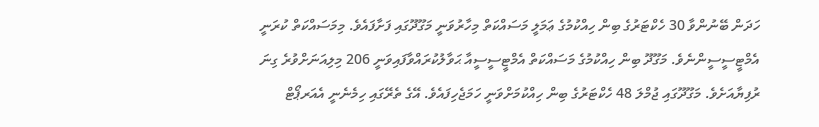ހަދަން ބޭނުންވާ 30 ހެކްޓަރުގެ ބިން ހިއްކުމުގެ ޢަމަލީ މަސައްކަތް މިހާރުވަނީ މަގޫދޫގައި ފަށާފައެވެ. މިމަސައްކަތް ކުރަނީ އެމްޓީސީސީންނެވެ. މަގޫދޫ ބިން ހިއްކުމުގެ މަސައްކަތް އެމްޓީސީސީއާ ޙަވާލުކުރައްވާފައިވަނީ 206 މިލިއަނަށްވުރެ ގިނަ ރުފިޔާއަށެވެ. މަގޫދޫގައި ޖުމްލަ 48 ހެކްޓަރުގެ ބިން ހިއްކުމަށްވަނީ ހަމަޖެހިފައެވެ. އޭގެ ތެރޭގައި ހިމެނެނީ އެއަރޕޯޓް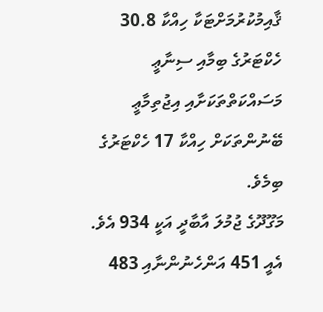ޤާއިމުކުރުމަށްޓަކާ ހިއްކާ 30.8 ހެކްޓަރުގެ ބިމާއި ސިނާޢީ މަސައްކަތްތަކަށާއި އިޖުތިމާޢީ ބޭނުންތަކަށް ހިއްކާ 17 ހެކްޓަރުގެ ބިމެވެ.
މަގޫދޫގެ ޖުމުލަ އާބާދީ އަކީ 934 އެވެ. އެއީ 451 އަންހެނުންނާއި 483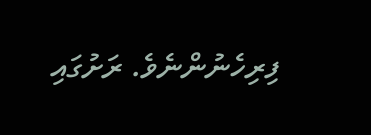ފިރިހެނުންނެވެ. ރަށުގައި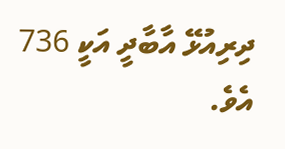ދިރިއުޅޭ އާބާދީ އަކީ 736 އެވެ.